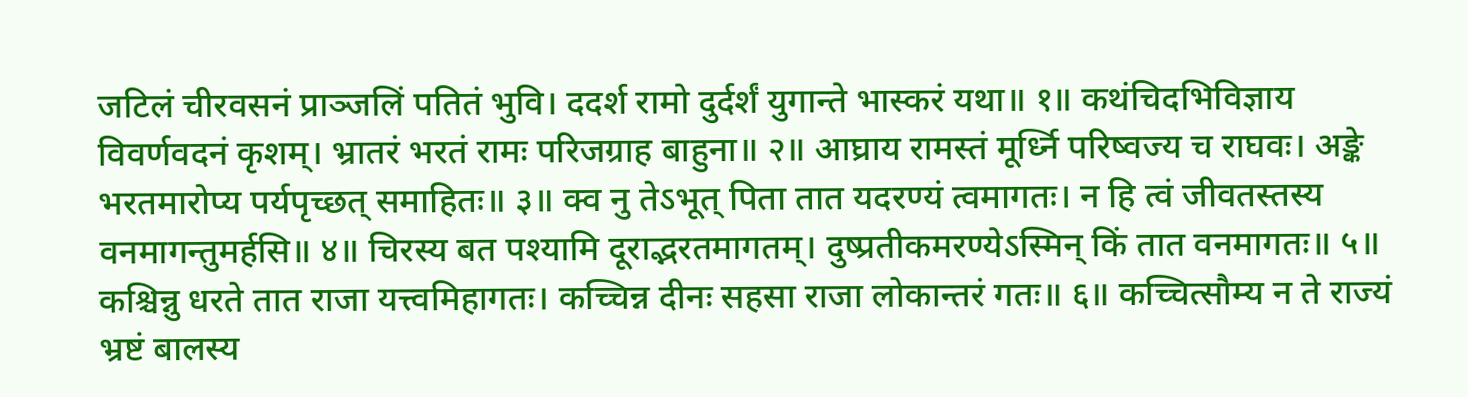जटिलं चीरवसनं प्राञ्जलिं पतितं भुवि। ददर्श रामो दुर्दर्शं युगान्ते भास्करं यथा॥ १॥ कथंचिदभिविज्ञाय विवर्णवदनं कृशम्। भ्रातरं भरतं रामः परिजग्राह बाहुना॥ २॥ आघ्राय रामस्तं मूर्ध्नि परिष्वज्य च राघवः। अङ्के भरतमारोप्य पर्यपृच्छत् समाहितः॥ ३॥ क्व नु तेऽभूत् पिता तात यदरण्यं त्वमागतः। न हि त्वं जीवतस्तस्य वनमागन्तुमर्हसि॥ ४॥ चिरस्य बत पश्यामि दूराद्भरतमागतम्। दुष्प्रतीकमरण्येऽस्मिन् किं तात वनमागतः॥ ५॥ कश्चिन्नु धरते तात राजा यत्त्वमिहागतः। कच्चिन्न दीनः सहसा राजा लोकान्तरं गतः॥ ६॥ कच्चित्सौम्य न ते राज्यं भ्रष्टं बालस्य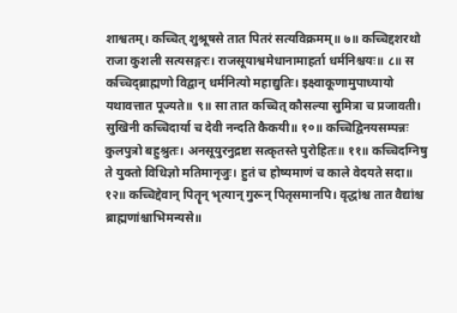शाश्वतम्। कच्चित् शुश्रूषसे तात पितरं सत्यविक्रमम्॥ ७॥ कच्चिद्दशरथो राजा कुशली सत्यसङ्गरः। राजसूयाश्वमेधानामाहर्ता धर्मनिश्चयः॥ ८॥ स कच्चिद्ब्राह्मणो विद्वान् धर्मनित्यो महाद्युतिः। इक्ष्वाकूणामुपाध्यायो यथावत्तात पूज्यते॥ ९॥ सा तात कच्चित् कौसल्या सुमित्रा च प्रजावती। सुखिनी कच्चिदार्या च देवी नन्दति कैकयी॥ १०॥ कच्चिद्विनयसम्पन्नः कुलपुत्रो बहुश्रुतः। अनसूयुरनुद्रष्टा सत्कृतस्ते पुरोहितः॥ ११॥ कच्चिदग्निषु ते युक्तो विधिज्ञो मतिमानृजुः। हुतं च होष्यमाणं च काले वेदयते सदा॥ १२॥ कच्चिद्देवान् पितॄन् भृत्यान् गुरून् पितृसमानपि। वृद्धांश्च तात वैद्यांश्च ब्राह्मणांश्चाभिमन्यसे॥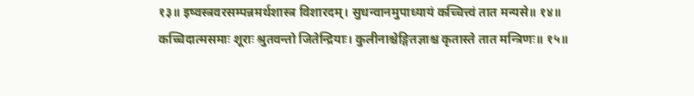१३॥ इष्वस्त्रवरसम्पन्नमर्थशास्त्र विशारदम्। सुधन्वानमुपाध्यायं कच्चित्त्वं तात मन्यसे॥ १४॥ कच्चिदात्मसमाः शूराः श्रुतवन्तो जितेन्द्रियाः। कुलीनाश्चेङ्गितज्ञाश्च कृतास्ते तात मन्त्रिणः॥ १५॥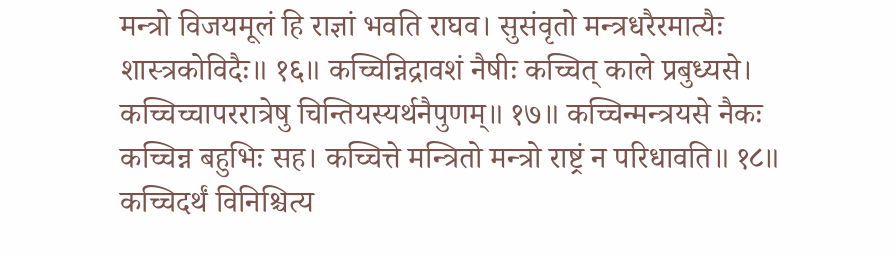मन्त्रो विजयमूलं हि राज्ञां भवति राघव। सुसंवृतो मन्त्रधरैरमात्यैः शास्त्रकोविदैः॥ १६॥ कच्चिन्निद्रावशं नैषीः कच्चित् काले प्रबुध्यसे। कच्चिच्चापररात्रेषु चिन्तियस्यर्थनैपुणम्॥ १७॥ कच्चिन्मन्त्रयसे नैकः कच्चिन्न बहुभिः सह। कच्चित्ते मन्त्रितो मन्त्रो राष्ट्रं न परिधावति॥ १८॥ कच्चिदर्थं विनिश्चित्य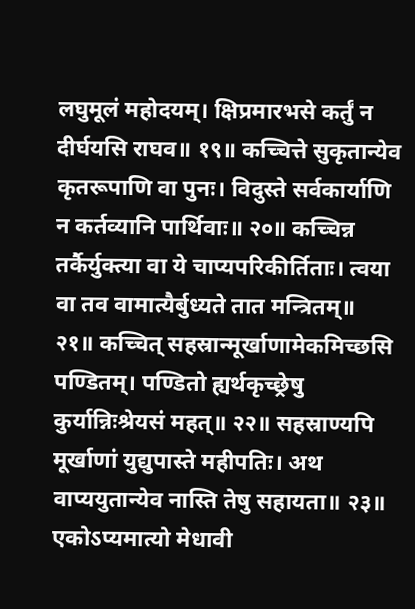लघुमूलं महोदयम्। क्षिप्रमारभसे कर्तुं न दीर्घयसि राघव॥ १९॥ कच्चित्ते सुकृतान्येव कृतरूपाणि वा पुनः। विदुस्ते सर्वकार्याणि न कर्तव्यानि पार्थिवाः॥ २०॥ कच्चिन्न तर्कैर्युक्त्या वा ये चाप्यपरिकीर्तिताः। त्वया वा तव वामात्यैर्बुध्यते तात मन्त्रितम्॥ २१॥ कच्चित् सहस्रान्मूर्खाणामेकमिच्छसि पण्डितम्। पण्डितो ह्यर्थकृच्छ्रेषु कुर्यान्निःश्रेयसं महत्॥ २२॥ सहस्राण्यपि मूर्खाणां युद्युपास्ते महीपतिः। अथ वाप्ययुतान्येव नास्ति तेषु सहायता॥ २३॥ एकोऽप्यमात्यो मेधावी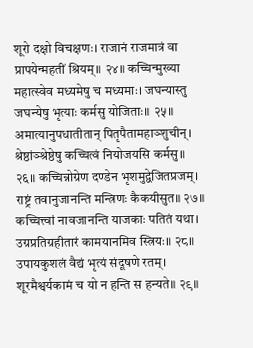शूरो दक्षो विचक्षणः। राजानं राजमात्रं वा प्रापयेन्महतीं श्रियम्॥ २४॥ कच्चिन्मुख्या महात्स्वेव मध्यमेषु च मध्यमाः। जघन्यास्तु जघन्येषु भृत्याः कर्मसु योजिताः॥ २५॥ अमात्यानुपधातीतान् पितृपैतामहाञ्शुचीन्। श्रेष्ठांञ्श्रेष्ठेषु कच्चित्वं नियोजयसि कर्मसु॥ २६॥ कच्चिन्नोग्रेण दण्डेन भृशमुद्वेजितप्रजम्। राष्ट्रं तवानुजानन्ति मन्त्रिणः कैकयीसुत॥ २७॥ कच्चित्त्वां नावजानन्ति याजकाः पतितं यथा। उग्रप्रतिग्रहीतारं कामयानमिव स्त्रियः॥ २८॥ उपायकुशलं वैद्यं भृत्यं संदूषणे रतम्। शूरमैश्वर्यकामं च यो न हन्ति स हन्यते॥ २९॥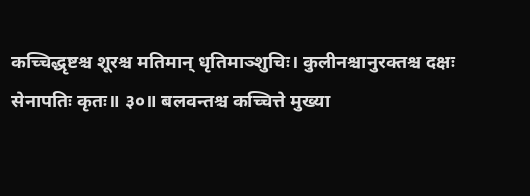कच्चिद्धृष्टश्च शूरश्च मतिमान् धृतिमाञ्शुचिः। कुलीनश्चानुरक्तश्च दक्षः सेनापतिः कृतः॥ ३०॥ बलवन्तश्च कच्चित्ते मुख्या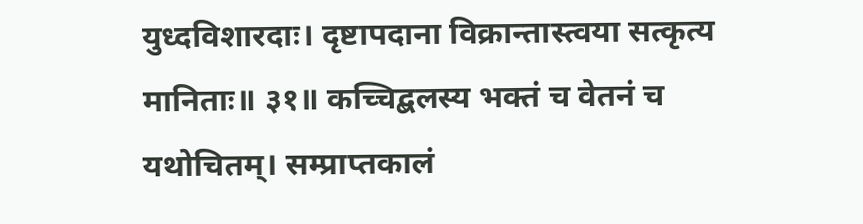युध्दविशारदाः। दृष्टापदाना विक्रान्तास्त्वया सत्कृत्य मानिताः॥ ३१॥ कच्चिद्बलस्य भक्तं च वेतनं च यथोचितम्। सम्प्राप्तकालं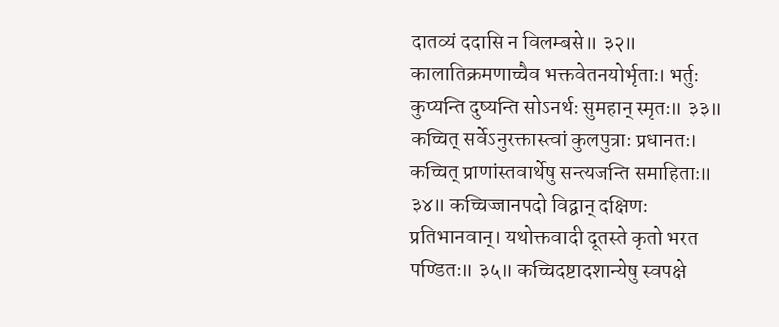दातव्यं ददासि न विलम्बसे॥ ३२॥ कालातिक्रमणाच्चैव भक्तवेतनयोर्भृताः। भर्तुः कुप्यन्ति दुष्यन्ति सोऽनर्थः सुमहान् स्मृतः॥ ३३॥ कच्चित् सर्वेऽनुरक्तास्त्वां कुलपुत्राः प्रधानतः। कच्चित् प्राणांस्तवार्थेषु सन्त्यजन्ति समाहिताः॥ ३४॥ कच्चिज्जानपदो विद्वान् दक्षिणः प्रतिभानवान्। यथोक्तवादी दूतस्ते कृतो भरत पण्डितः॥ ३५॥ कच्चिदष्टादशान्येषु स्वपक्षे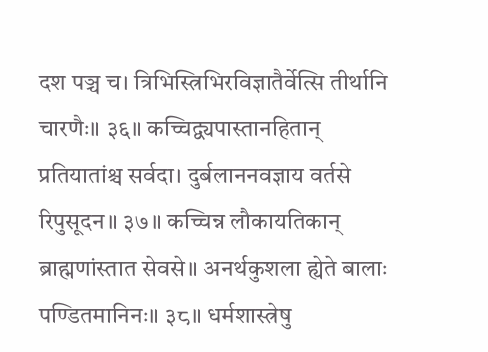दश पञ्च च। त्रिभिस्त्रिभिरविज्ञातैर्वेत्सि तीर्थानि चारणैः॥ ३६॥ कच्चिद्व्यपास्तानहितान् प्रतियातांश्च सर्वदा। दुर्बलाननवज्ञाय वर्तसे रिपुसूदन॥ ३७॥ कच्चिन्न लौकायतिकान् ब्राह्मणांस्तात सेवसे॥ अनर्थकुशला ह्येते बालाः पण्डितमानिनः॥ ३८॥ धर्मशास्त्रेषु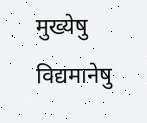मुख्येषु विद्यमानेषु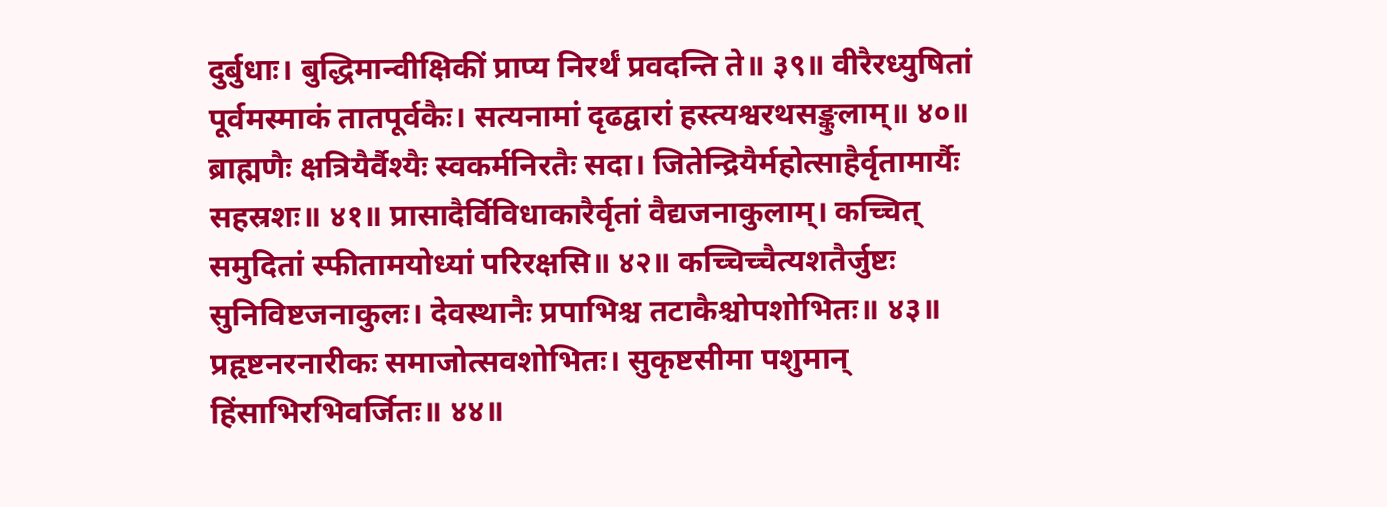दुर्बुधाः। बुद्धिमान्वीक्षिकीं प्राप्य निरर्थं प्रवदन्ति ते॥ ३९॥ वीरैरध्युषितां पूर्वमस्माकं तातपूर्वकैः। सत्यनामां दृढद्वारां हस्त्यश्वरथसङ्कुलाम्॥ ४०॥ ब्राह्मणैः क्षत्रियैर्वैश्यैः स्वकर्मनिरतैः सदा। जितेन्द्रियैर्महोत्साहैर्वृतामार्यैः सहस्रशः॥ ४१॥ प्रासादैर्विविधाकारैर्वृतां वैद्यजनाकुलाम्। कच्चित् समुदितां स्फीतामयोध्यां परिरक्षसि॥ ४२॥ कच्चिच्चैत्यशतैर्जुष्टः सुनिविष्टजनाकुलः। देवस्थानैः प्रपाभिश्च तटाकैश्चोपशोभितः॥ ४३॥ प्रहृष्टनरनारीकः समाजोत्सवशोभितः। सुकृष्टसीमा पशुमान् हिंसाभिरभिवर्जितः॥ ४४॥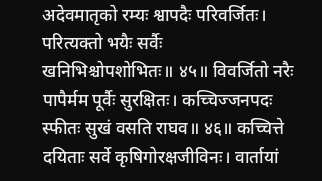अदेवमातृको रम्यः श्वापदैः परिवर्जितः। परित्यक्तो भयैः सर्वैः खनिभिश्चोपशोभितः॥ ४५॥ विवर्जितो नरैः पापैर्मम पूर्वैः सुरक्षितः। कच्चिज्जनपदः स्फीतः सुखं वसति राघव॥ ४६॥ कच्चित्ते दयिताः सर्वे कृषिगोरक्षजीविनः। वार्तायां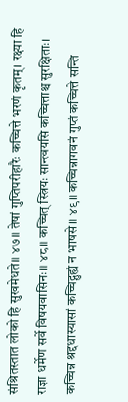संश्रितस्तात लोको हि सुखमेधते॥ ४७॥ तेषां गुप्तिपरीहारैः कच्चित्ते भरणं कृतम्। रक्ष्या हि राज्ञा धर्मेण सर्वे विषयवासिनः॥ ४८॥ कच्चित् स्त्रियः सान्त्वयसि कच्चित्ताश्च सुरक्षिताः। कच्चिन्न श्रद्दधास्यासां कच्चिद्गुह्यं न भाषसे॥ ४९॥ कच्चिन्नागवनं गुप्तं कच्चित्ते सन्ति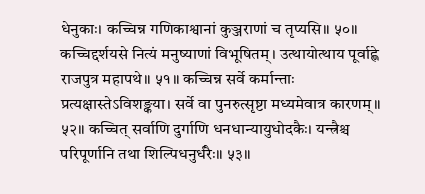धेनुकाः। कच्चिन्न गणिकाश्वानां कुञ्जराणां च तृप्यसि॥ ५०॥ कच्चिद्दर्शयसे नित्यं मनुष्याणां विभूषितम्। उत्थायोत्थाय पूर्वाह्णे राजपुत्र महापथे॥ ५१॥ कच्चिन्न सर्वे कर्मान्ताः प्रत्यक्षास्तेऽविशङ्कया। सर्वे वा पुनरुत्सृष्टा मध्यमेवात्र कारणम्॥ ५२॥ कच्चित् सर्वाणि दुर्गाणि धनधान्यायुधोदकैः। यन्त्रैश्च परिपूर्णानि तथा शिल्पिधनुर्धरैः॥ ५३॥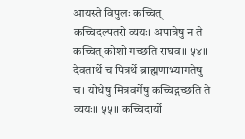आयस्ते विपुलः कच्चित् कच्चिदल्पतरो व्ययः। अपात्रेषु न ते कच्चित् कोशो गच्छति राघव॥ ५४॥ देवतार्थे च पित्रर्थे ब्राह्मणाभ्यागतेषु च। योधेषु मित्रवर्गेषु कच्चिद्गच्छति ते व्ययः॥ ५५॥ कच्चिदार्यो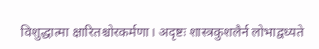विशुद्धात्मा क्षारितश्चोरकर्मणा। अदृष्टः शास्त्रकुशलैर्न लोभाद्वध्यते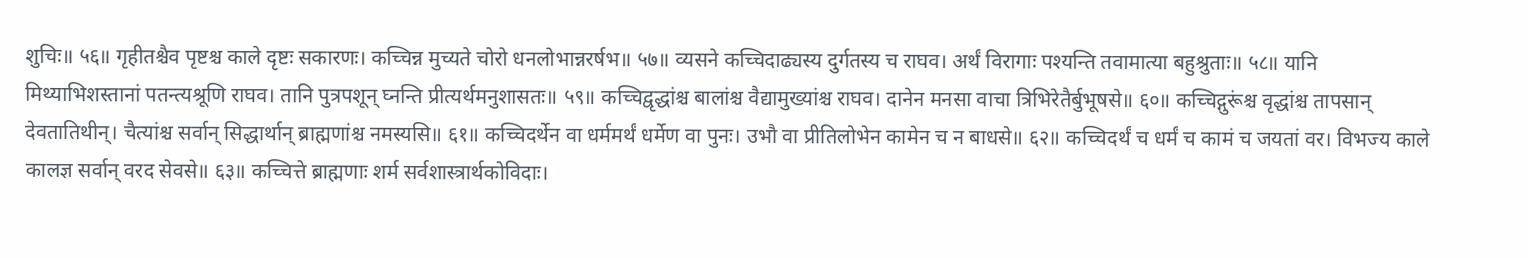शुचिः॥ ५६॥ गृहीतश्चैव पृष्टश्च काले दृष्टः सकारणः। कच्चिन्न मुच्यते चोरो धनलोभान्नरर्षभ॥ ५७॥ व्यसने कच्चिदाढ्यस्य दुर्गतस्य च राघव। अर्थं विरागाः पश्यन्ति तवामात्या बहुश्रुताः॥ ५८॥ यानि मिथ्याभिशस्तानां पतन्त्यश्रूणि राघव। तानि पुत्रपशून् घ्नन्ति प्रीत्यर्थमनुशासतः॥ ५९॥ कच्चिद्वृद्धांश्च बालांश्च वैद्यामुख्यांश्च राघव। दानेन मनसा वाचा त्रिभिरेतैर्बुभूषसे॥ ६०॥ कच्चिद्गुरूंश्च वृद्धांश्च तापसान् देवतातिथीन्। चैत्यांश्च सर्वान् सिद्धार्थान् ब्राह्मणांश्च नमस्यसि॥ ६१॥ कच्चिदर्थेन वा धर्ममर्थं धर्मेण वा पुनः। उभौ वा प्रीतिलोभेन कामेन च न बाधसे॥ ६२॥ कच्चिदर्थं च धर्मं च कामं च जयतां वर। विभज्य काले कालज्ञ सर्वान् वरद सेवसे॥ ६३॥ कच्चित्ते ब्राह्मणाः शर्म सर्वशास्त्रार्थकोविदाः।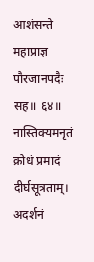आशंसन्ते महाप्राज्ञ पौरजानपदैः सह॥ ६४॥ नास्तिक्यमनृतं क्रोधं प्रमादं दीर्घसूत्रताम्। अदर्शनं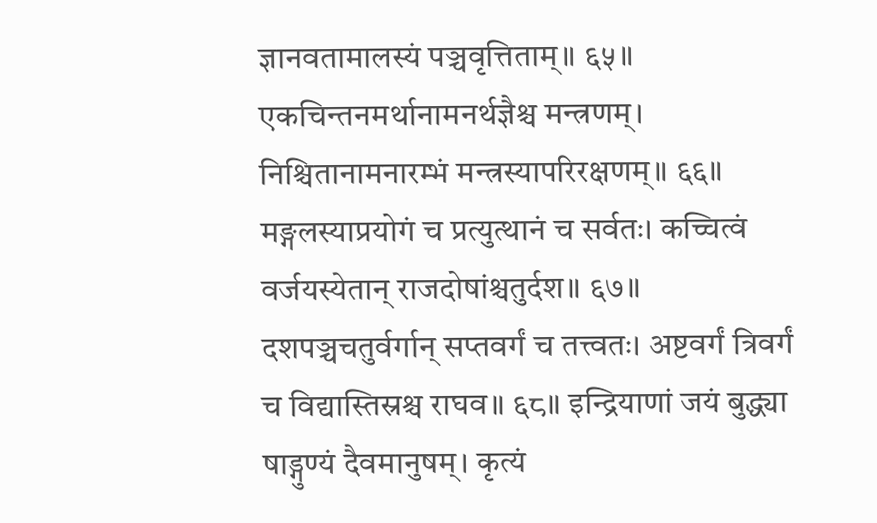ज्ञानवतामालस्यं पञ्चवृत्तिताम्॥ ६५॥ एकचिन्तनमर्थानामनर्थज्ञैश्च मन्त्रणम्। निश्चितानामनारम्भं मन्त्रस्यापरिरक्षणम्॥ ६६॥ मङ्गलस्याप्रयोगं च प्रत्युत्थानं च सर्वतः। कच्चित्वं वर्जयस्येतान् राजदोषांश्चतुर्दश॥ ६७॥ दशपञ्चचतुर्वर्गान् सप्तवर्गं च तत्त्वतः। अष्टवर्गं त्रिवर्गं च विद्यास्तिस्रश्च राघव॥ ६८॥ इन्द्रियाणां जयं बुद्ध्या षाड्गुण्यं दैवमानुषम्। कृत्यं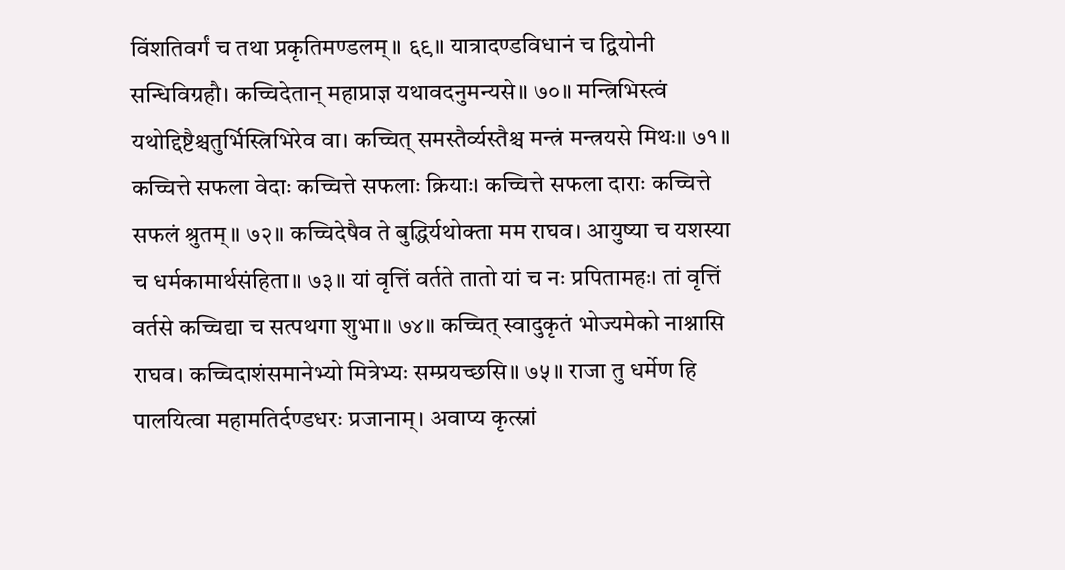विंशतिवर्गं च तथा प्रकृतिमण्डलम्॥ ६९॥ यात्रादण्डविधानं च द्वियोनी सन्धिविग्रहौ। कच्चिदेतान् महाप्राज्ञ यथावदनुमन्यसे॥ ७०॥ मन्त्रिभिस्त्वं यथोद्दिष्टैश्चतुर्भिस्त्रिभिरेव वा। कच्चित् समस्तैर्व्यस्तैश्च मन्त्रं मन्त्रयसे मिथः॥ ७१॥ कच्चित्ते सफला वेदाः कच्चित्ते सफलाः क्रियाः। कच्चित्ते सफला दाराः कच्चित्ते सफलं श्रुतम्॥ ७२॥ कच्चिदेषैव ते बुद्धिर्यथोक्ता मम राघव। आयुष्या च यशस्या च धर्मकामार्थसंहिता॥ ७३॥ यां वृत्तिं वर्तते तातो यां च नः प्रपितामहः। तां वृत्तिं वर्तसे कच्चिद्या च सत्पथगा शुभा॥ ७४॥ कच्चित् स्वादुकृतं भोज्यमेको नाश्नासि राघव। कच्चिदाशंसमानेभ्यो मित्रेभ्यः सम्प्रयच्छसि॥ ७५॥ राजा तु धर्मेण हि पालयित्वा महामतिर्दण्डधरः प्रजानाम्। अवाप्य कृत्स्नां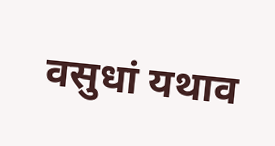वसुधां यथाव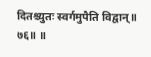दितश्च्युतः स्वर्गमुपैति विद्वान्॥ ७६॥ ॥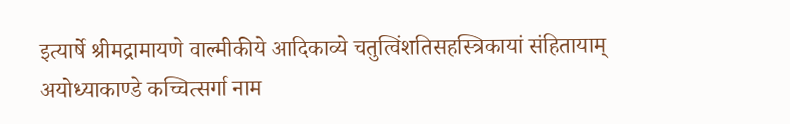इत्यार्षे श्रीमद्रामायणे वाल्मीकीये आदिकाव्ये चतुत्विंशतिसहस्त्रिकायां संहितायाम् अयोध्याकाण्डे कच्चित्सर्गा नाम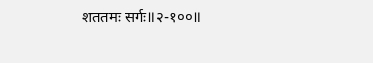शततमः सर्गः॥२-१००॥